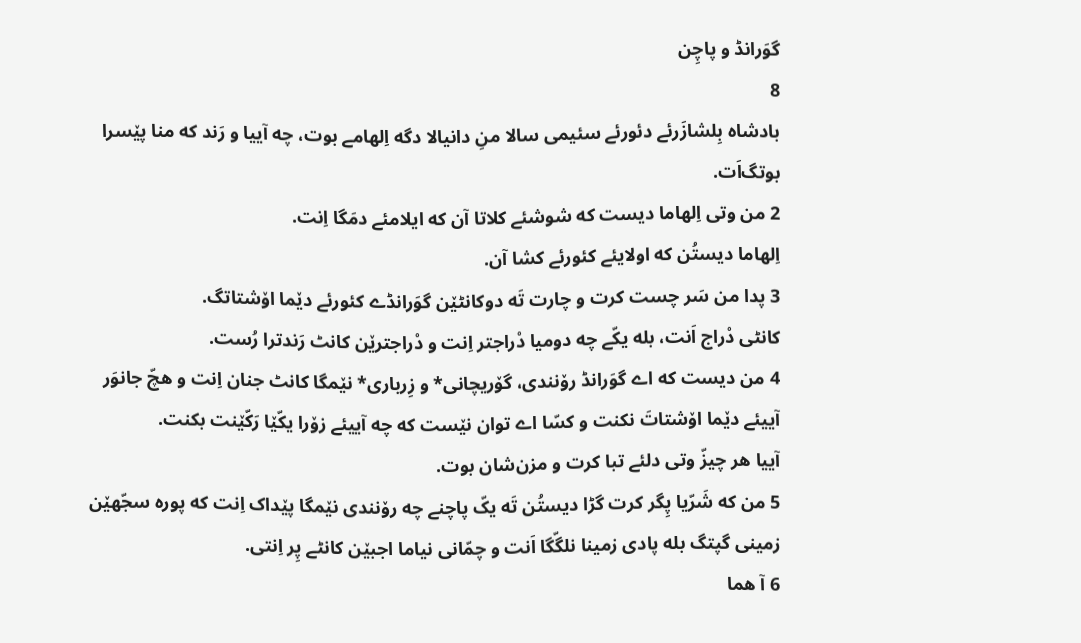گوَرانڈ و پاچِن
8
بادشاه بِلشازَرئے دئورئے سئیمی سالا منِ دانیالا دگه اِلهامے بوت، چه آییا و رَند که منا پێسرا بوتگ‌اَت.
2 من وتی اِلهاما دیست که شوشئے کلاتا آن که ایلامئے دمَگا اِنت.
اِلهاما دیستُن که اولایئے کئورئے کشا آن.
3 پدا من سَر چست کرت و چارت تَه دوکانٹێن گوَرانڈے کئورئے دێما اۆشتاتگ.
کانٹی دْراج اَنت، بله یکّے چه دومیا دْراجتر اِنت و دْراجترێن کانٹ رَندترا رُست.
4 من دیست که اے گوَرانڈ رۆنندی، گۆریچانی* و زِرباری* نێمگا کانٹ جنان اِنت و هچّ جانوَر آییئے دێما اۆشتاتَ نکنت و کسّا اے توان نێست که چه آییئے زۆرا یکّێا رَکّێنت بکنت.
آییا هر چیزّ وتی دلئے تبا کرت و مزن‌شان بوت.
5 من که شَرّیا پِگر کرت گڑا دیستُن تَه یکّ پاچنے چه رۆنندی نێمگا پێداک اِنت که پوره سجّهێن زمینی گپتگ بله پادی زمینا نلگّگا اَنت و چمّانی نیاما اجبێن کانٹے پِر اِنتی.
6 آ هما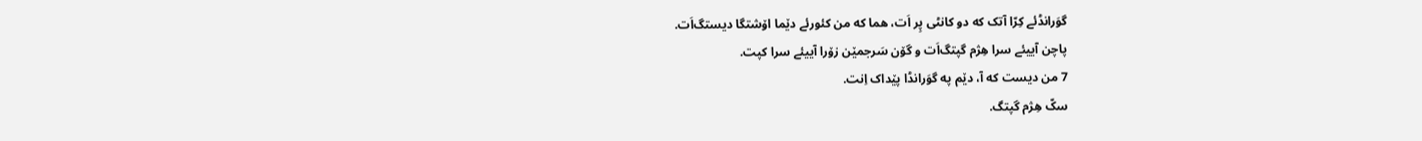گوَرانڈئے کِرّا آتک که دو کانٹی پِر اَت، هما که من کئورئے دێما اۆشتگا دیستگ‌اَت.
پاچن آییئے سرا هِژم گپتگ‌اَت و گۆن سَرجمێن زۆرا آییئے سرا کپت.
7 من دیست که آ، دێم په گوَرانڈا پێداک اِنت.
سکّ هِژم گپتگ.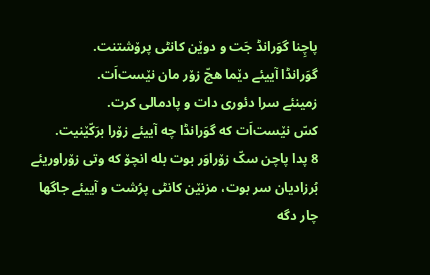پاچِنا گوَرانڈ جَت و دوێن کانٹی پرۆشتنت.
گوَرانڈا آییئے دێما هچّ زۆر مان نێست‌اَت.
زمینئے سرا دئوری دات و پادمالی کرت.
کسّ نێست‌اَت که گوَرانڈا چه آییئے زۆرا برَکّێنیت.
8 پدا پاچن سکّ زۆراوَر بوت بله انچۆ که وتی زۆراوریئے بُرزادیان سر بوت، مزنێن کانٹی پرُشت و آییئے جاگها چار دگه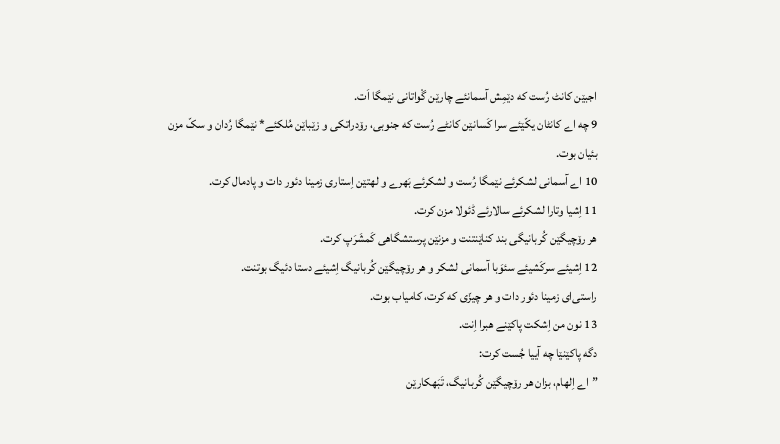اجبێن کانٹ رُست که دێمِش آسمانئے چارێن گْواتانی نێمگا اَت.
9 چه اے کانٹان یکّێئے سرا کَسانێن کانٹے رُست که جنوبی، رۆدراتکی و زێباێن مُلکئے* نێمگا رُدان و سکّ مزن بئیان بوت.
10 اے آسمانی لشکرئے نێمگا رُست و لشکرئے بَهرے و لهتێن اِستاری زمینا دئور دات و پادمال کرت.
11 اِشیا وتارا لشکرئے سالارئے ڈئولا مزن کرت.
هر رۆچیگێن کُربانیگی بند کناێنتنت و مزنێن پرستشگاهی کَمشَرَپ کرت.
12 اِشیئے سرکَشیئے سئوَبا آسمانی لشکر و هر رۆچیگێن کُربانیگ اِشیئے دستا دئیگ بوتنت.
راستی‌ای زمینا دئور دات و هر چیزّی که کرت، کامیاب بوت.
13 نون من اِشکت پاکێنے هبرا اِنت.
دگه پاکێنێا چه آییا جُست کرت:
”اے اِلهام، بزان هر رۆچیگێن کُربانیگ، تَبَهکارێن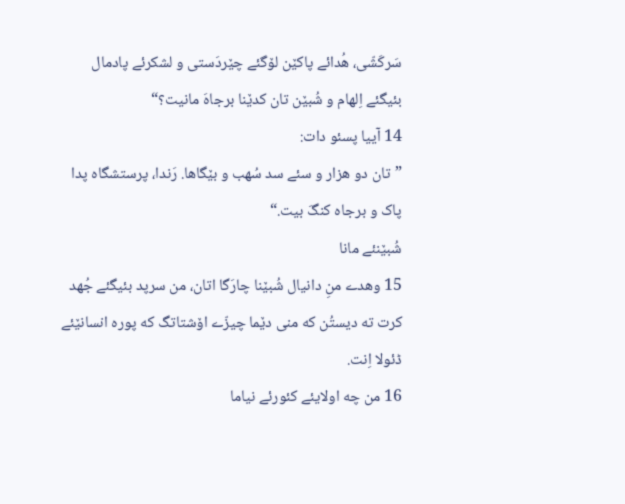سَرکَشّی، هُدائے پاکێن لۆگئے چێردَستی و لشکرئے پادمال بئیگئے اِلهام و شُبێن تان کدێنا برجاهَ مانیت؟“
14 آییا پسئو دات:
”تان دو هزار و سئے سد سُهب و بێگاها. رَندا، پرستشگاه پدا پاک و برجاه کنگَ بیت.“
شُبێنئے مانا
15 وهدے منِ دانیال شُبێنا چارَگا اتان، من سرپد بئیگئے جُهد کرت ته دیستُن که منی دێما چیزّے اۆشتاتگ که پوره انسانێئے ڈئولا اِنت.
16 من چه اولایئے کئورئے نیاما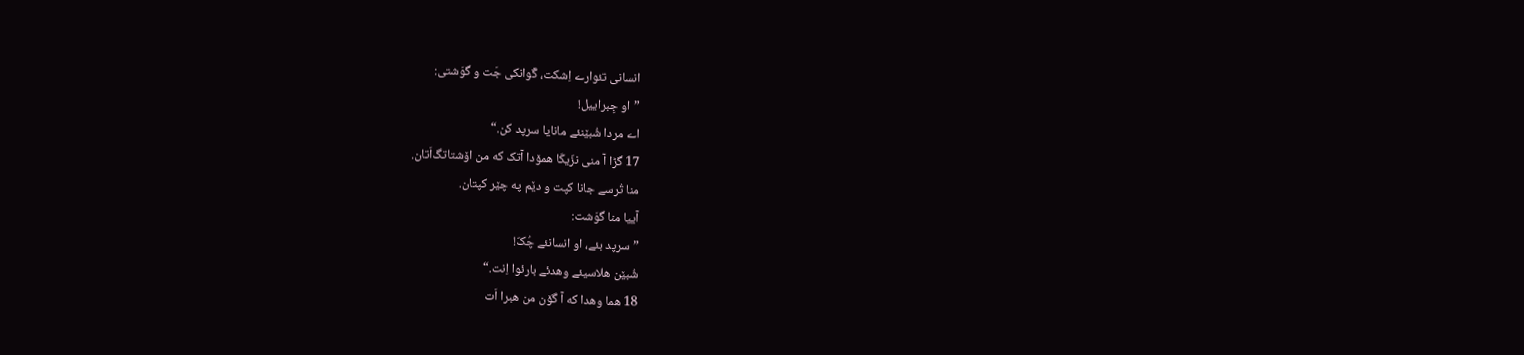انسانی تئوارے اِشکت، گْوانکی جَت و گوَشتی:
”او جِبراییل!
اے مردا شُبێنئے مانایا سرپد کن.“
17 گڑا آ منی نزّیکّا همۆدا آتک که من اۆشتاتگ‌اَتان.
منا تُرسے جانا کپت و دێم په چێر کپتان.
آییا منا گوَشت:
”سرپد بئے، او انسانئے چُکّ!
شُبێن هلاسیئے وهدئے بارئوا اِنت.“
18 هما وهدا که آ گۆن من هبرا اَت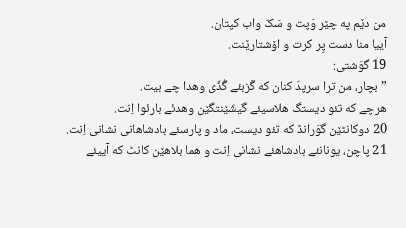من دێم په چێر وَپت و سَکّ واب کپتان.
آییا منا دست پِر کرت و اۆشتارێنت.
19 گوَشتی:
”بچار، من ترا سرپدَ کنان که گَزبئے گُڈّی وهدا چے بیت.
هرچے که تئو دیستگ هلاسیئے گیشّێنتگێن وهدئے بارئوا اِنت.
20 دوکانٹێن گوَرانڈ که تئو دیست، ماد و پارسئے بادشاهانی نشانی اِنت.
21 پاچن، یونانئے بادشاهئے نشانی اِنت و هما بلاهێن کانٹ که آییئے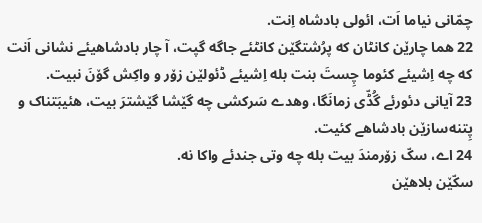چمّانی نیاما اَت، ائولی بادشاه اِنت.
22 هما چارێن کانٹان که پرُشتگێن کانٹئے جاگه گپت، آ چار بادشاهیئے نشانی اَنت که چه اِشیئے کئوما چِستَ بنت بله اِشیئے ڈئولێن زۆر و واکِش گۆنَ نبیت.
23 آیانی دئورئے گُڈّی زمانَگا، وهدے سَرکشی چه گێشا گێشترَ بیت، هئیبَتناک و پِتنه‌سازێن بادشاهے کئیت.
24 اے، سکّ زۆرمندَ بیت بله چه وتی جندئے واکا نه.
سکّێن بلاهێن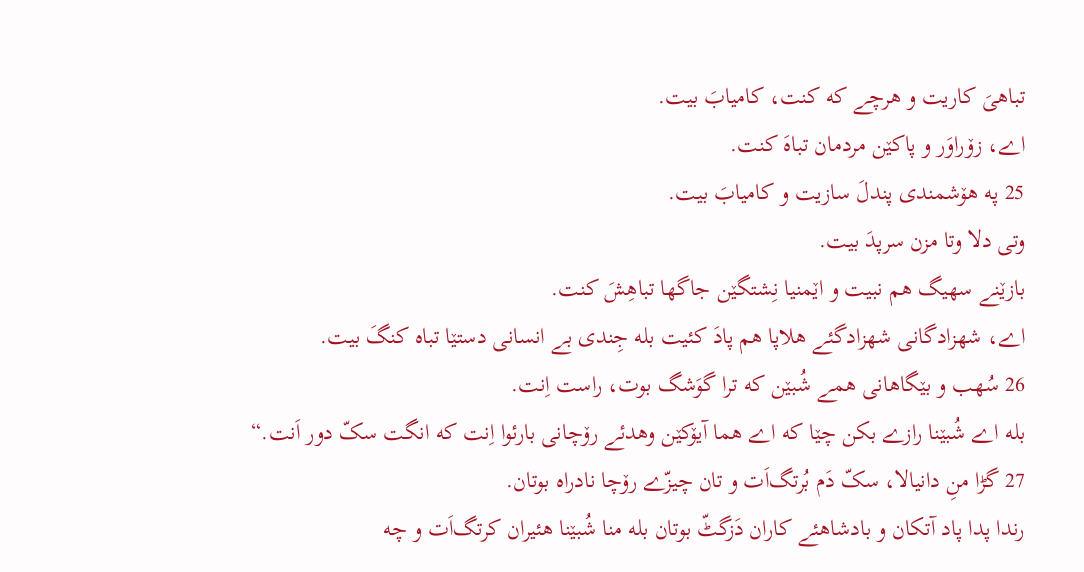تباهیَ کاریت و هرچے که کنت، کامیابَ بیت.
اے، زۆراوَر و پاکێن مردمان تباهَ کنت.
25 په هۆشمندی پندلَ سازیت و کامیابَ بیت.
وتی دلا وتا مزن سرپدَ بیت.
بازێنے سهیگ هم نبیت و اێمنیا نِشتگێن جاگها تباهِشَ کنت.
اے، شهزادگانی شهزادگئے هلاپا هم پادَ کئیت بله جِندی بے انسانی دستێا تباه کنگَ بیت.
26 سُهب و بێگاهانی همے شُبێن که ترا گوَشگ بوت، راست اِنت.
بله اے شُبێنا رازے بکن چێا که اے هما آیۆکێن وهدئے رۆچانی بارئوا اِنت که انگت سکّ دور اَنت.“
27 گڑا منِ دانیالا، سکّ دَم بُرتگ‌اَت و تان چیزّے رۆچا نادراه بوتان.
رندا پدا پاد آتکان و بادشاهئے کاران دَزگٹّ بوتان بله منا شُبێنا هئیران کرتگ‌اَت و چه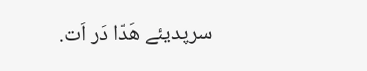سرپدیئے هَدّا دَر اَت.